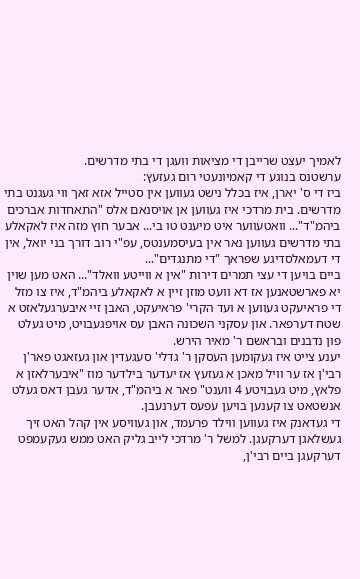לאמיך יעצט שרייבן די מציאות וועגן די בתי מדרשים.
ערשטנס בנוגע די קאמיונעטי רום געזעץ:
ביז די ס' יארן, איז בכלל נישט געווען אין סטייל אזא זאך ווי געגנט בתי מדרשים. בית מרדכי איז געווען אן אויסנאם אלס "התאחדות אברכים ביהמ"ד"... וואטעווער איט מיענט טו בי... אבער חוץ מזה איז לאקאלע בתי מדרשים געווען נאר אין בעיסמענטס, עפ"י רוב דורך בני יואל, אין די דעמאלסדיגע שפראך "די מתנגדים"...
ביים בויען די עצי תמרים דירות "אין א ווייטע וואלד"... האט מען שוין יא פארשטאנען אז דא וועט מוזן זיין א לאקאלע ביהמ"ד, איז צו מזל די פראיעקט געווען א ועד הקרי' פראיעקט, האבן זיי איבערגעלאזט א שטח דערפאר. און עסקני השכונה האבן עס אויפגעבויט, מיט געלט פון נדבנים ובראשם ר' מאיר הירש.
יענע צייט איז געקומען העסקן ר' גדלי' סעגעדין און געזאגט פאר'ן רבי'ן אז ער וויל מאכן א געזעץ אז יעדער בילדער מוז "איבערלאזן א פלאץ, מיט געבויטע 4 ווענט" פאר א ביהמ"ד, אדער געבן דאס געלט אנשטאט צו קענען בויען עפעס דערנעבן.
די געדאנק איז געווען ווילד פרעמד, און געוויסע אין קהל האט זיך געשלאגן דערקעגן. למשל ר' מרדכי לייב גליק האט ממש געקעמפט דערקעגן ביים רבי'ן,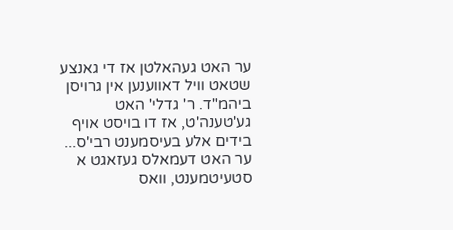ער האט געהאלטן אז די גאנצע שטאט וויל דאווענען אין גרויסן ביהמ"ד. ר' גדלי' האט גע'טענה'ט, אז דו בויסט אויף בידים אלע בעיסמענט רבי'ס... ער האט דעמאלס געזאגט א סטעיטמענט, וואס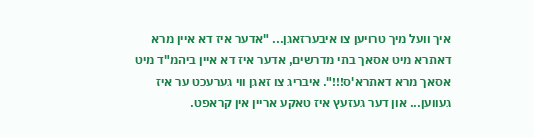איך וועל מיך טרויען צו איבערזאגן... "אדער איז דא איין מרא דאתרא מיט אסאך בתי מדרשים, אדער איז דא איין ביהמ"ד מיט אסאך מרא דאתרא'ס!!!". איבריג צו זאגן ווי גערעכט ער איז געווען... און דער געזעץ איז טאקע אריין אין קראפט.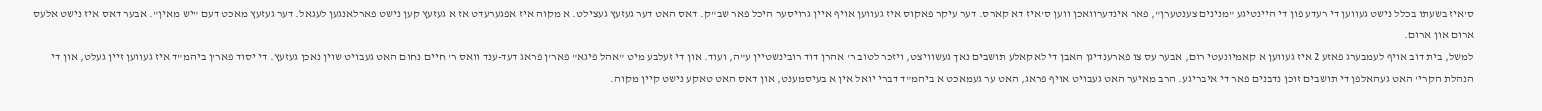ס'איז בשעתו בכלל נישט געווען די רעדע פון די היינטיגע "מנינים צענטערן", פאר אינדערוואכן ווען ס'איז דא קארס. דער עיקר פאקוס איז געווען אויף איין גרויסער היכל פאר שב"ק. דאס האט דער געזעץ געצילט. א מקוה איז אפגערעדט אז א געזעץ קען נישט פארלאנגען לעגאל. דער געזעץ מאכט דעם "יש מאין". אבער דאס איז נישט אלעס ארום און ארום.
למשל, בית דוב אויף לעמבערג פאזע 2 איז געווען א קאמיונעטי רום, אבער עס צו פארענדיגן האבן די לאקאלע תושבים נאך געשוויצט, ויזכר לטוב ר' אהרן דוד רובינשטיין ע"ה, ועוד. און די זעלבע מיט "אהל פיגא" פאר'ן פראג דעד-ענד וואס ר' חיים נחום האט געבויט שוין נאכן געזעץ. די יסוד פאר'ן ביהמ"ד איז געווען זיין געלט, און די הנהלת הקרי' האט געהאלפן די תושבים זוכן נדבנים פאר די איבריגע. הרב מאיער האט געבויט אויף פראג, האט ער געמאכט א ביהמ"ד דברי יואל אין א בעיסמענט, און דאס האט טאקע נישט קיין מקוה.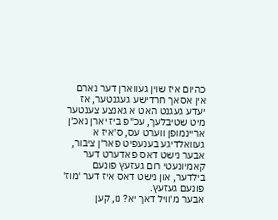כהיום איז שוין געווארן דער נארם אין אסאך חרדישע געגנטער, אז יעדע געגנט האט א גאנצע צענטער מיט שטיבלעך, עכ"פ ביז יארן נאכ'ן אריינמופן ווערט עס, ס'איז א געוואלדיגע בענעפיט פאר'ן ציבור, אבער נישט דאס פאדערט דער קאמיונעטי רום געזעץ פונעם בילדער, און נישט דאס איז דער 'מוז' פונעם געזעץ.
אבער מ'וויל דאך יא? נו, קען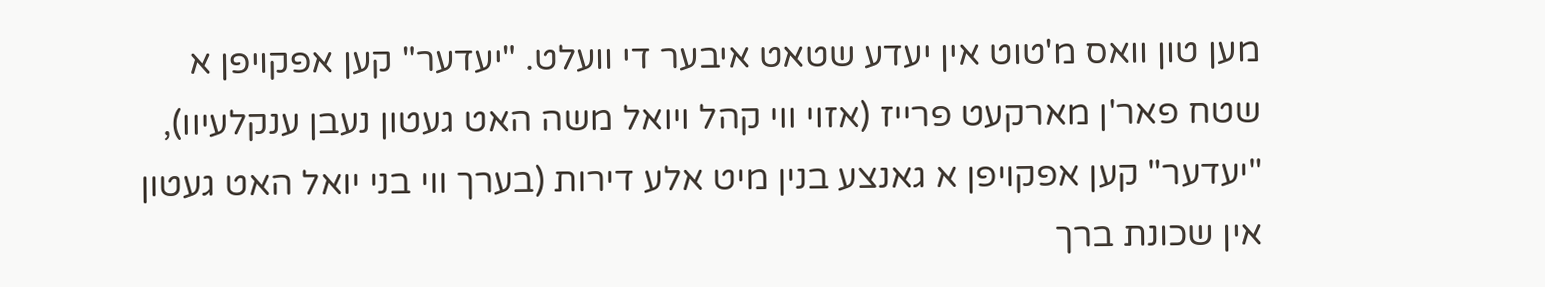מען טון וואס מ'טוט אין יעדע שטאט איבער די וועלט. "יעדער" קען אפקויפן א שטח פאר'ן מארקעט פרייז (אזוי ווי קהל ויואל משה האט געטון נעבן ענקלעיוו), "יעדער" קען אפקויפן א גאנצע בנין מיט אלע דירות (בערך ווי בני יואל האט געטון אין שכונת ברך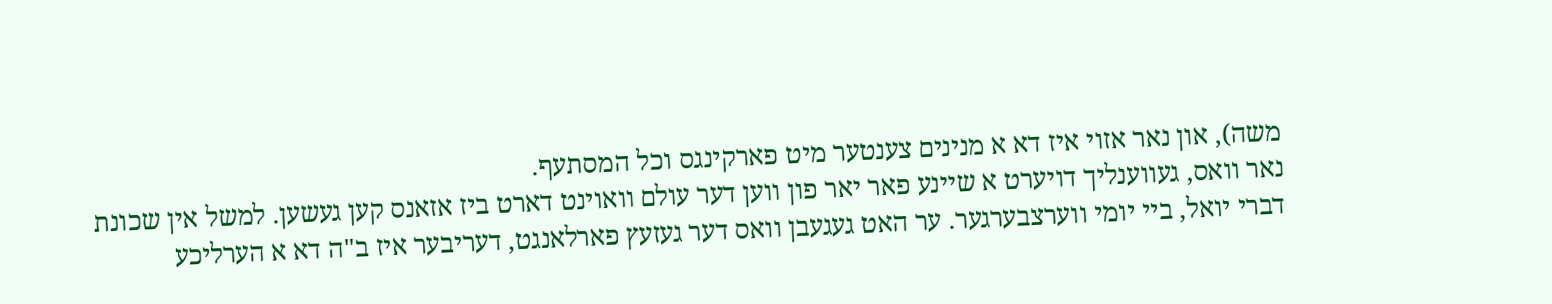משה), און נאר אזוי איז דא א מנינים צענטער מיט פארקינגס וכל המסתעף.
נאר וואס, געווענליך דויערט א שיינע פאר יאר פון ווען דער עולם וואוינט דארט ביז אזאנס קען געשען. למשל אין שכונת דברי יואל, ביי יומי ווערצבערגער. ער האט געגעבן וואס דער געזעץ פארלאנגט, דעריבער איז ב"ה דא א הערליכע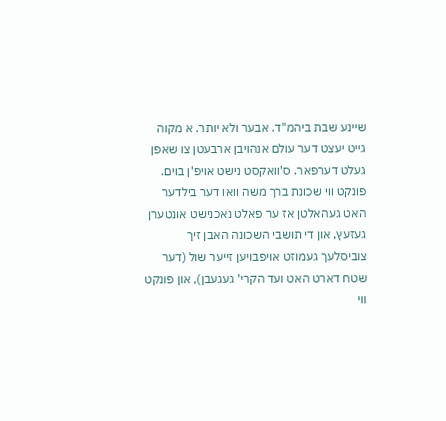שיינע שבת ביהמ"ד. אבער ולא יותר. א מקוה גייט יעצט דער עולם אנהויבן ארבעטן צו שאפן געלט דערפאר. ס'וואקסט נישט אויפ'ן בוים. פונקט ווי שכונת ברך משה וואו דער בילדער האט געהאלטן אז ער פאלט נאכנישט אונטערן געזעץ, און די תושבי השכונה האבן זיך צוביסלעך געמוזט אויפבויען זייער שול (דער שטח דארט האט ועד הקרי' געגעבן), און פונקט ווי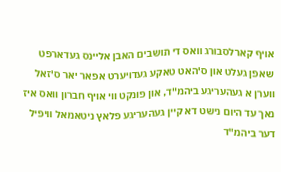אויף קארלסבורג וואס די תושבים האבן אליינס געדארפט שאפן געלט און ס'האט טאקע געדויערט אפאר יאר ס'זאל ווערן א געהעריגע ביהמ"ד, און פונקט ווי אויף חברון וואס איז נאך עד היום נישט דא קיין געהעריגע פלאץ ניטאמאל וויפיל דער ביהמ"ד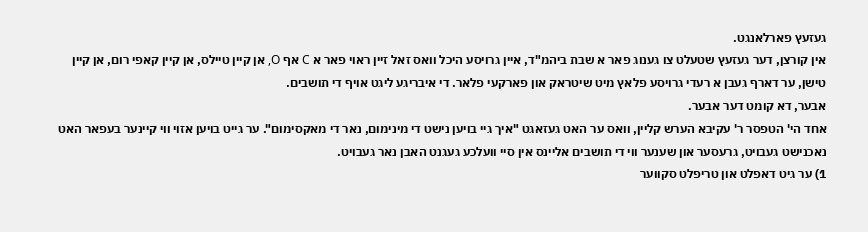געזעץ פארלאנגט.
אין קורצן, דער געזעץ שטעלט צו גענוג פאר א שבת ביהמ"ד, איין גרויסע היכל וואס זאל זיין ראוי פאר א C אף O, אן קיין טיילס, אן קיין קאפי רום, אן קיין טישן, ער דארף געבן א רעדי גרויסע פלאץ מיט שיטראק און פארקעי פלאר. די איבריגע ליגט אויף די תושבים.
אבער, דא קומט דער אבער.
אחד הי' הטפסר ר' עקיבא הערש קליין, וואס ער האט געזאגט "איך גיי בויען נישט די מינימום, נאר די מאקסימום". ער גייט בויען אזוי ווי קיינער בעפאר האט נאכנישט געבויט, גרעסער און שענער ווי די תושבים אליינס אין סיי וועלכע געגנט האבן נאר געבויט.
1) ער גיט דאפלט און טריפלט סקווער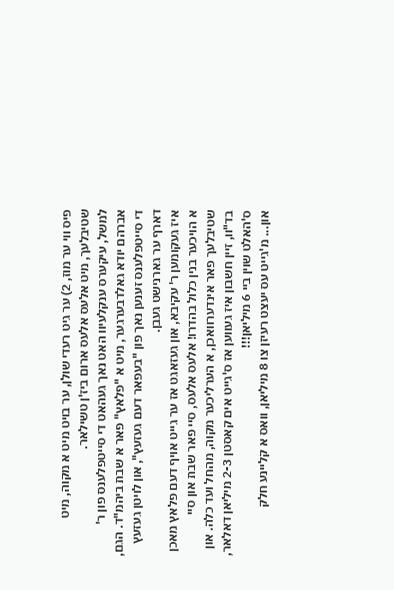פיס ווי ער מוז, 2) ער גיט רעדי שולן, ער בויט מיט א מקוה, מיט שטיבלעך, מיט אלעס אלעס ארום ביז'ן טשילאר.
למשל, עיקערס ענקלעיוו האט נאך געהאט די סייטפלענס פון ר' אברהם יודא גאלדבערגער, מיט א "פלאץ" פאר א שבת ביהמ"ד. הגם, די סייטפלענס זענען נאך פון "בעפאר דעם געזעץ", און לויטן געזעץ דארף ער גארנישט געבן.
איז געקומען ר' עקיבא, און געזאגט אז ער גייט אויף דעם פלאץ מאכן א הויכער בנין כלול בהדרו! אלעס אלעס, סיי פאר שבת און סיי שטיבלעך פאר אינדערוואכן, א הערליכער מקוה, מהחל ועד כלה. און בד"וו, זיין חשבון איז געווען אז ס'גייט אים קאסטן 2-3 מיליאן דאלאר, ס'האלט שוין ביי 6 מיליאן!!!
און... מ'גייט עס יעצט רעיזן צו 8 מיליאן, וואס א קליינע חלק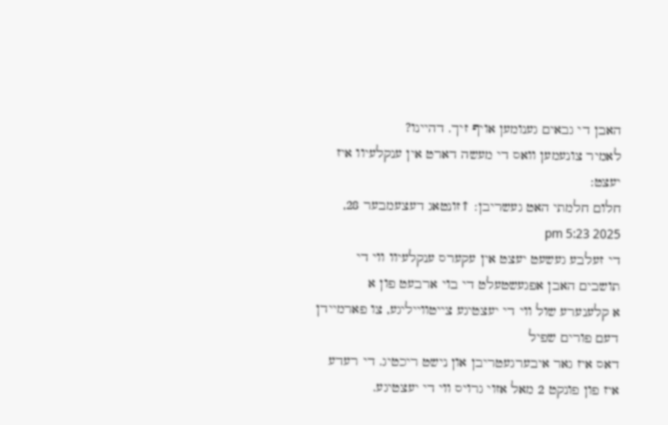האבן די גבאים גענומען אויף זיך. דהיינו?
לאמיר צונעמען וואס די מעשה דארט אין ענקלעיוו איז יעצט:
חלום חלמתי האט געשריבן: ↑זונטאג דעצעמבער 28, 2025 5:23 pm
די זעלבע געשעט יעצט אין עקערס ענקלעיוו ווי די תושבים האבן אפגעשטעלט די בוי ארבעט פון א
א קלענערע שול ווי די יעצטיגע צייטווייליגע, צו פארמיידן דעם פורים שפיל
דאס איז גאר איבערגעטריבן און נישט ריכטיג. די רעדע איז פון פונקט 2 מאל אזוי גרויס ווי די יעצטיגע.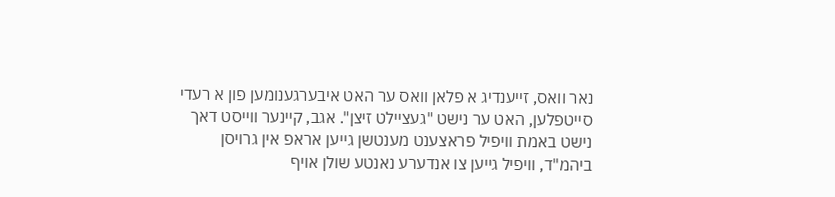נאר וואס, זייענדיג א פלאן וואס ער האט איבערגענומען פון א רעדי סייטפלען, האט ער נישט "געציילט זיצן". אגב, קיינער ווייסט דאך נישט באמת וויפיל פראצענט מענטשן גייען אראפ אין גרויסן ביהמ"ד, וויפיל גייען צו אנדערע נאנטע שולן אויף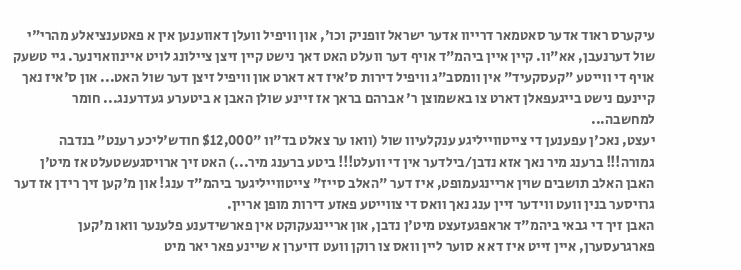עיקערס ראוד אדער סאטמאר דרייוו אדער ישראל זופניק וכו', און וויפיל וועלן דאווענען אין א פאטענציאלע מהרי"י שול דערנעבן, אא"וו. קיין איין ביהמ"ד אויף דער וועלט האט דאך נישט קיין זיצן ציילונג לויט איינוואוינער. גיי טשעק אויף די ווייטע "קעסקעיד" אין וומסב"ג וויפיל דירות ס'איז דא דארט און וויפיל זיצן דער שול האט... און ס'איז נאך קיינעם נישט בייגעפאלן דארט צו באשמוצן ר' אברהם בראך אז זיינע שולן האבן א ביטערע געדרענג... חומר למחשבה...
יעצט, נאכ'ן עפענען די צייטווייליגע ענקלעיוו שול (וואו ער צאלט בד"וו "$12,000 חודש'ליכע רענט" בנדבה גמורה!!! ברענג מיר נאך אזא נדבן/בילדער אין די וועלט!!! ביטע ברענג מיר...) האט זיך ארויסגעשטעלט אז מיט'ן האבן האלב תושבים שוין אריינגעמופט, איז דער "האלב סייז" צייטווייליגער ביהמ"ד ענג! און מ'קען זיך רידן אז דער גרויסער בנין וועט ווידער זיין ענג נאך וואס די צווייטע פאזע דירות מופן אריין.
האבן זיך די גבאי ביהמ"ד אראפגעזעצט מיט'ן נדבן, און אריינגעקוקט אין פארשידענע פלענער וואו מ'קען פארגרעסערן, איין זייט איז דא א סוער ליין וואס צו רוקן וועט דויערן א שיינע פאר יאר מיט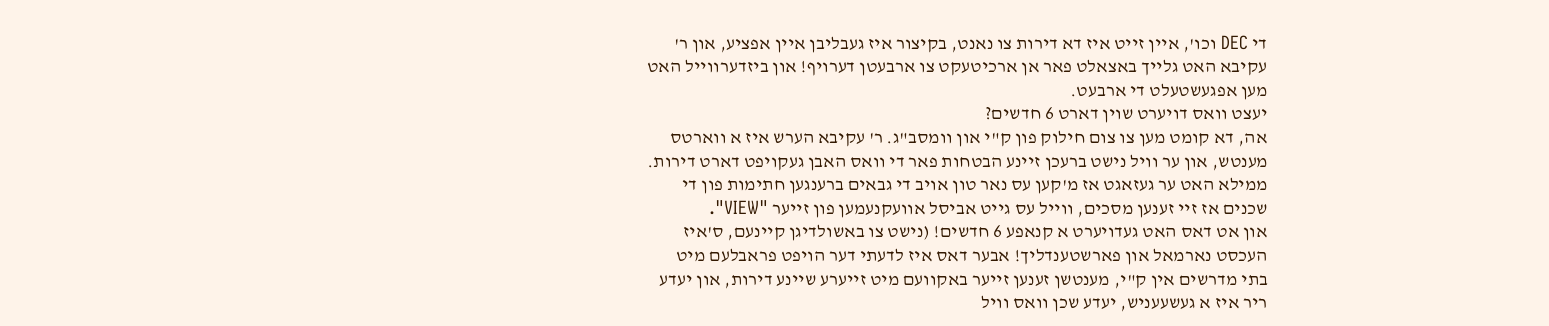די DEC וכו', איין זייט איז דא דירות צו נאנט, בקיצור איז געבליבן איין אפציע, און ר' עקיבא האט גלייך באצאלט פאר אן ארכיטעקט צו ארבעטן דערויף! און ביזדערווייל האט מען אפגעשטעלט די ארבעט.
יעצט וואס דויערט שוין דארט 6 חדשים?
אה, דא קומט מען צו צום חילוק פון ק"י און וומסב"ג. ר' עקיבא הערש איז א ווארטס מענטש, און ער וויל נישט ברעכן זיינע הבטחות פאר די וואס האבן געקויפט דארט דירות. ממילא האט ער געזאגט אז מ'קען עס נאר טון אויב די גבאים ברענגען חתימות פון די שכנים אז זיי זענען מסכים, ווייל עס גייט אביסל אוועקנעמען פון זייער "VIEW".
און אט דאס האט געדויערט א קנאפע 6 חדשים! (נישט צו באשולדיגן קיינעם, ס'איז העכסט נארמאל און פארשטענדליך! אבער דאס איז לדעתי דער הויפט פראבלעם מיט בתי מדרשים אין ק"י, מענטשן זענען זייער באקוועם מיט זייערע שיינע דירות, און יעדע ריר איז א געשעעניש, יעדע שכן וואס וויל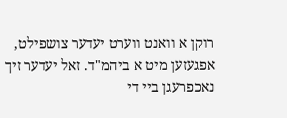רוקן א וואנט ווערט יעדער צושפילט, אפגעזען מיט א ביהמ"ד. זאל יעדער זיך נאכפרעגן ביי די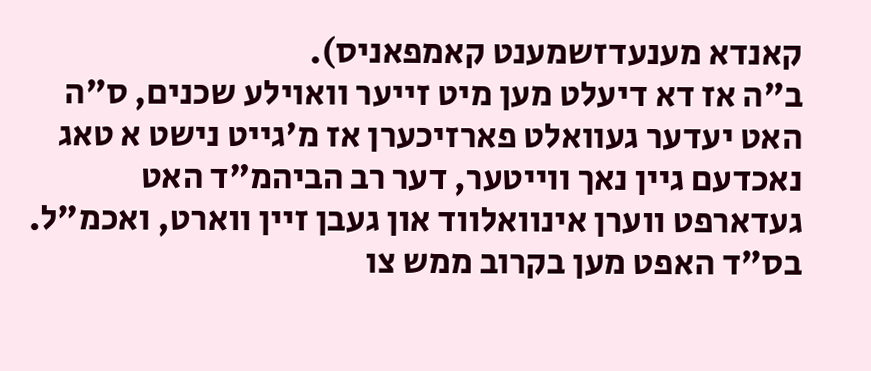קאנדא מענעדזשמענט קאמפאניס).
ב"ה אז דא דיעלט מען מיט זייער וואוילע שכנים, ס"ה האט יעדער געוואלט פארזיכערן אז מ'גייט נישט א טאג נאכדעם גיין נאך ווייטער, דער רב הביהמ"ד האט געדארפט ווערן אינוואלווד און געבן זיין ווארט, ואכמ"ל. בס"ד האפט מען בקרוב ממש צו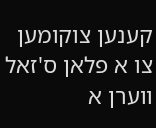קענען צוקומען צו א פלאן ס'זאל ווערן א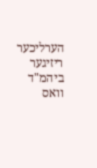הערליכער ריזיגער ביהמ"ד וואס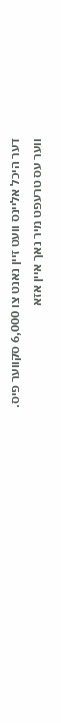דער היכל אליינס וועט זיין נאנט צו 6,000 סקווער פיס.
ווער עס טרעפט מיר נאך איין אזא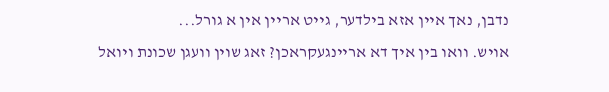נדבן, נאך איין אזא בילדער, גייט אריין אין א גורל...
אויש. וואו בין איך דא אריינגעקראכן? זאג שוין וועגן שכונת ויואל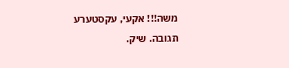משה!!! אקעי, עקסטערע תגובה. שיק.